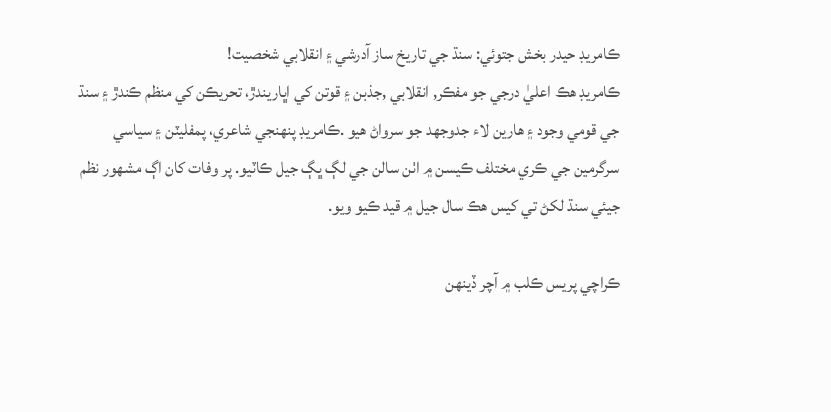ڪامريڊ حيدر بخش جتوئي: سنڌ جي تاريخ ساز آدرشي ۽ انقلابي شخصيت!
ڪامريڊ ھڪ اعليٰ درجي جو مفڪر, انقلابي ,جذبن ۽ قوتن کي اڀاريندڙ، تحريڪن کي منظم ڪندڙ ۽ سنڌ جي قومي وجود ۽ ھارين لاء جدوجھد جو سرواڻ هيو .ڪامريڊ پنھنجي شاعري، پمفليٽن ۽ سياسي سرگرمين جي ڪري مختلف ڪيسن ۾ اٺن سالن جي لڳ ڀڳ جيل ڪاٽيو. پر وفات کان اڳ مشھور نظم جيئي سنڌ لکڻ تي کيس ھڪ سال جيل ۾ قيد ڪيو ويو.

ڪراچي پريس ڪلب ۾ آچر ڏينھن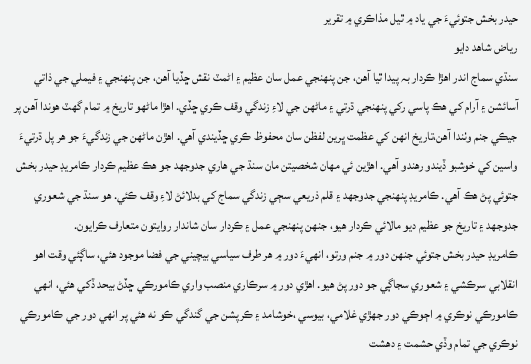حيدر بخش جتوئيءَ جي ياد ۾ ٿيل مذاڪري ۾ تقرير
رياض شاھد دايو
سنڌي سماج اندر اهڙا ڪردار بہ پيدا ٿيا آهن، جن پنهنجي عمل سان عظيم ۽ اڻمٽ نقش ڇڏيا آهن، جن پنهنجي ۽ فيملي جي ذاتي آسائشن ۽ آرام کي هڪ پاسي رکي پنهنجي ڌرتي ۽ ماڻهن جي لاءِ زندگي وقف ڪري ڇڏي. اهڙا ماڻهو تاريخ ۾ تمام گهٽ هوندا آهن پر جيڪي جنم وٺندا آهن،تاريخ انهن کي عظمت ڀرين لفظن سان محفوظ ڪري ڇڏيندي آهي. اهڙن ماڻهن جي زندگيءَ جو هر پل ڌرتيءَ واسين کي خوشبو ڏيندو رهندو آهي. اهڙين ئي مهان شخصيتن مان سنڌ جي هاري جدوجهد جو هڪ عظيم ڪردار ڪامريڊ حيدر بخش جتوئي پڻ هڪ آهي. ڪامريڊ پنھنجي جدوجھد ۽ قلم ذريعي سڄي زندگي سماج کي بدلائڻ لاءِ وقف ڪئي. هو سنڌ جي شعوري جدوجهد ۽ تاريخ جو عظيم ديو مالائي ڪردار هيو، جنهن پنهنجي عمل ۽ ڪردار سان شاندار روايتون متعارف ڪرايون.
ڪامريڊ حيدر بخش جتوئي جنهن دور ۾ جنم ورتو، انھيءَ دور ۾ هر طرف سياسي بيچيني جي فضا موجود هئي، ساڳئي وقت اهو انقلابي سرڪشي ۽ شعوري سجاڳي جو دور پڻ هيو. اهڙي دور ۾ سرڪاري منصب واري ڪامورڪي ڇڏڻ بيحد ڏکي هئي، انھي ڪامورڪي نوڪري ۾ اڄوڪي دور جهڙي غلامي، بيوسي ،خوشامد ۽ ڪرپشن جي گندگي ڪو نه هئي پر انهي دور جي ڪامورڪي نوڪري جي تمام وڏي حشمت ۽ دهشت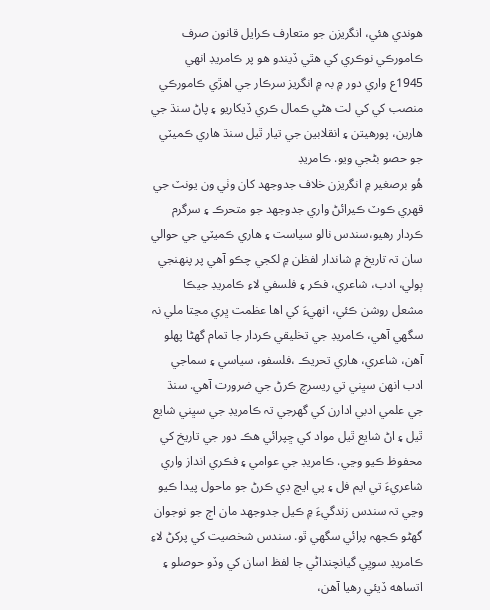هوندي هئي، انگريزن جو متعارف ڪرايل قانون صرف ڪامورڪي نوڪري کي هٿي ڏيندو هو پر ڪامريڊ انهي 1945ع واري دور ۾ بہ ۾ انگريز سرڪار جي اهڙي ڪامورڪي منصب کي کي لت هڻي ڪمال ڪري ڏيکاريو ۽ پاڻ سنڌ جي هارين، پورهيتن ۽ انقلابين جي تيار ٿيل سنڌ ھاري ڪميٽي جو حصو بڻجي ويو. ڪامريڊ
ھُو برصغير ۾ انگريزن خلاف جدوجھد کان وٺي ون يونٽ جي قھري ڪوٽ ڪيرائڻ واري جدوجھد جو متحرڪ ۽ سرگرم ڪردار رھيو،سندس نالو سياست ۽ ھاري ڪميٽي جي حوالي سان تہ تاريخ ۾ شاندار لفظن ۾ لکجي چڪو آھي پر پنهنجي ٻولي، ادب، شاعري، فڪر ۽ فلسفي لاءِ ڪامريڊ جيڪا مشعل روشن ڪئي، انھيءَ کي اها عظمت ڀري مڃتا ملي نہ سگهي آهي، ڪامريڊ جي تخليقي ڪردار جا تمام گهڻا پهلو آهن، شاعري، هاري تحريڪ ،فلسفو، سياسي ۽ سماجي ادب انهن سڀني تي ريسرچ ڪرڻ جي ضرورت آهي. سنڌ جي علمي ادبي ادارن کي گهرجي تہ ڪامريڊ جي سڀني شايع ٿيل ۽ اڻ شايع ٿيل مواد کي ڇپرائي هڪ دور جي تاريخ کي محفوظ ڪيو وڃي. ڪامريڊ جي عوامي ۽ فڪري انداز واري شاعريءَ تي ايم فل ۽ پي ايڇ ڊي ڪرڻ جو ماحول پيدا ڪيو وڃي تہ سندس زندگيءَ ۾ ڪيل جدوجهد مان اڄ جو نوجوان گهڻو ڪجهہ پرائي سگهي ٿو. سندس شخصيت کي پرکڻ لاءِ ڪامريڊ سوڀي گيانچنداڻي جا لفظ اسان کي وڏو حوصلو ۽ اتساهه ڏيئي رهيا آهن،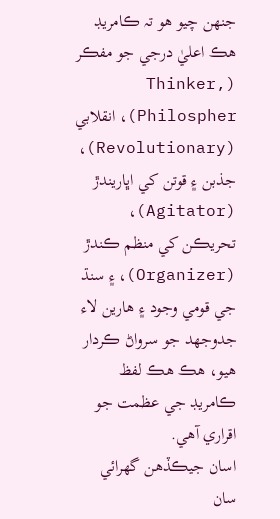جنهن چيو هو تہ ڪامريڊ ھڪ اعليٰ درجي جو مفڪر (Thinker, Philospher)، انقلابي (Revolutionary)، جذبن ۽ قوتن کي اڀاريندڙ (Agitator)، تحريڪن کي منظم ڪندڙ (Organizer)، ۽ سنڌ جي قومي وجود ۽ ھارين لاء جدوجھد جو سرواڻ ڪردار هيو، هڪ هڪ لفظ ڪامريڊ جي عظمت جو اقراري آهي.
اسان جيڪڏهن گهرائي سان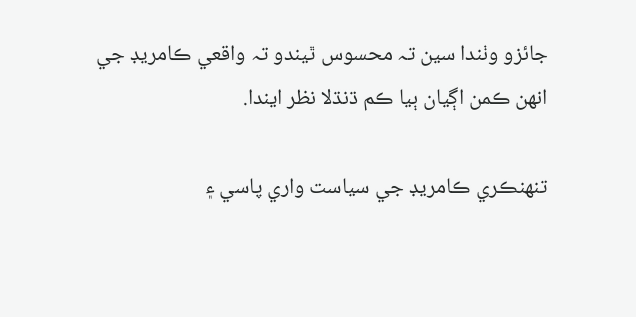جائزو وٺندا سين تہ محسوس ٿيندو تہ واقعي ڪامريڊ جي انھن ڪمن اڳيان ٻيا ڪم ڌنڌلا نظر ايندا.

تنهنڪري ڪامريڊ جي سياست واري پاسي ۽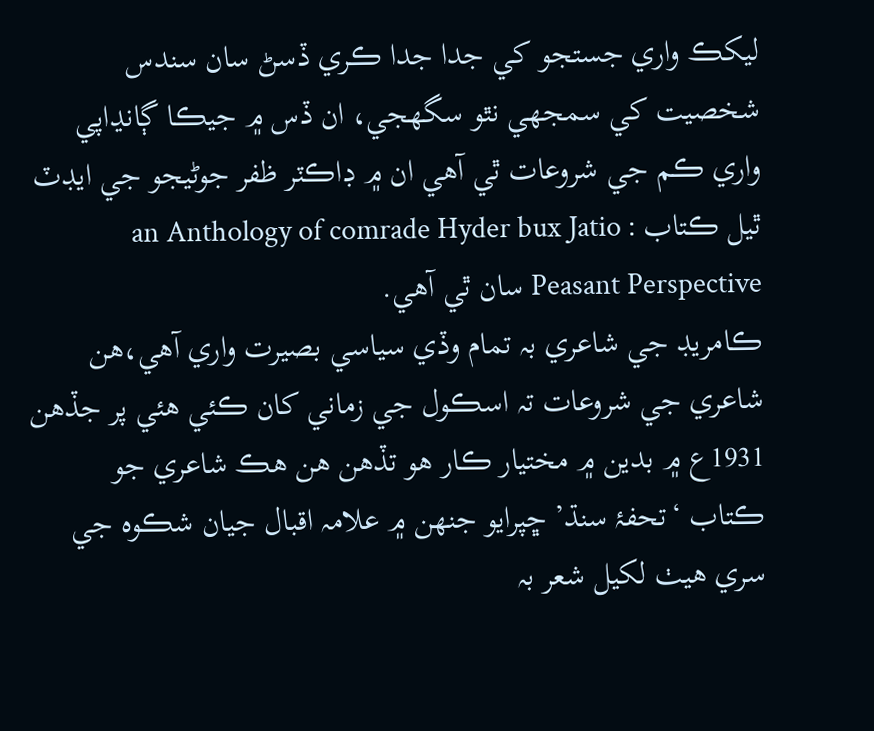ليکڪ واري جستجو کي جدا جدا ڪري ڏسڻ سان سندس شخصيت کي سمجھي نٿو سگھجي، ان ڏس ۾ جيڪا ڳانڍاپي واري ڪم جي شروعات ٿي آھي ان ۾ ڊاڪٽر ظفر جوڻيجو جي ايڊٽ ٿيل ڪتاب an Anthology of comrade Hyder bux Jatio : Peasant Perspective سان ٿي آھي.
ڪامريڊ جي شاعري بہ تمام وڏي سياسي بصيرت واري آھي،ھن شاعري جي شروعات تہ اسڪول جي زماني کان ڪئي ھئي پر جڏھن 1931ع ۾ بدين ۾ مختيار ڪار ھو تڏھن ھن ھڪ شاعري جو ڪتاب ‘تحفۂ سنڌ’ ڇپرايو جنھن ۾ علامہ اقبال جيان شڪوہ جي سري ھيٺ لکيل شعر بہ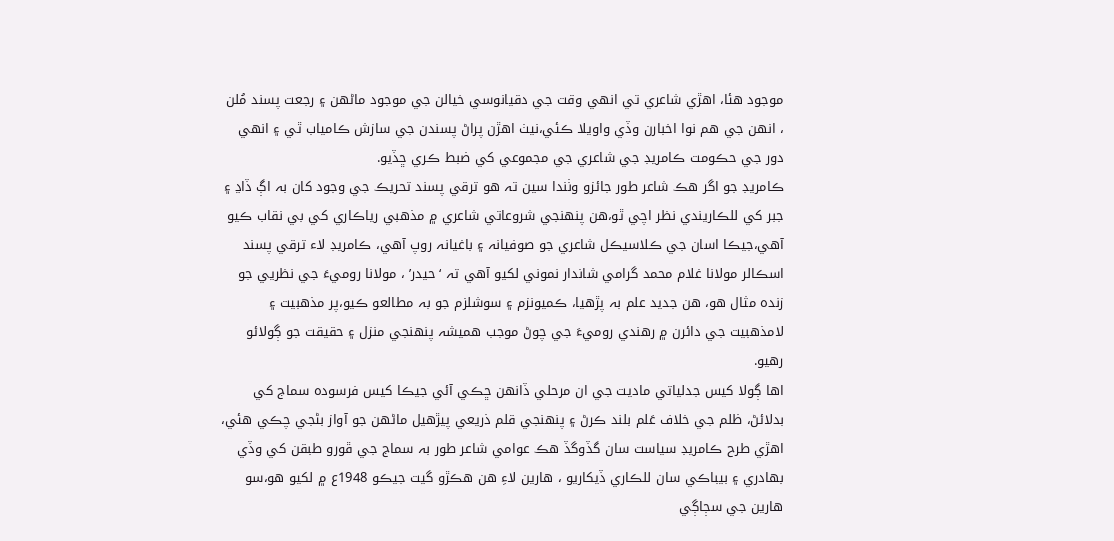موجود ھئا، اهڙي شاعري تي انهي وقت جي دقيانوسي خيالن جي موجود ماڻهن ۽ رجعت پسند مُلن ، انھن جي ھم نوا اخبارن وڏي واويلا ڪئي،نيٺ اهڙن پراڻ پسندن جي سازش ڪامياب ٿي ۽ انهي دور جي حڪومت ڪامريڊ جي شاعري جي مجموعي کي ضبط ڪري ڇڏيو.
ڪامريڊ جو اگر هڪ شاعر طور جائزو وٺندا سين تہ ھو ترقي پسند تحريڪ جي وجود کان بہ اڳ ڏاڍ ۽ جبر کي للڪاريندي نظر اچي ٿو،ھن پنھنجي شروعاتي شاعري ۾ مذهبي رياڪاري کي بي نقاب ڪيو آهي،جيڪا اسان جي ڪلاسيڪل شاعري جو صوفيانہ ۽ باغيانہ روپ آھي، ڪامريڊ لاء ترقي پسند اسڪالر مولانا غلام محمد گرامي شاندار نموني لکيو آھي تہ ‘حيدر’ ، مولانا روميءَ جي نظريي جو زندہ مثال ھو، هن جديد علم بہ پڙھيا، ڪميونزم ۽ سوشلزم جو بہ مطالعو ڪيو،پر مذھبيت ۽ لامذھبيت جي دائرن ۾ رھندي روميءَ جي چوڻ موجب ھميشہ پنهنجي منزل ۽ حقيقت جو ڳولائو رھيو.
اھا ڳولا کيس جدلياتي ماديت جي ان مرحلي ڏانھن ڇڪي آئي جيڪا کيس فرسودہ سماج کي بدلائڻ، ظلم جي خلاف عَلم بلند ڪرڻ ۽ پنھنجي قلم ذريعي پيڙھيل ماڻھن جو آواز بڻجي چڪي هئي، اھڙي طرح ڪامريڊ سياست سان گڏوگڏ ھڪ عوامي شاعر طور بہ سماج جي ڦورو طبقن کي وڏي بهادري ۽ بيباڪي سان للڪاري ڏيکاريو ، ھارين لاءِ هن هڪڙو گيت جيڪو 1948ع ۾ لکيو ھو،سو ھارين جي سڄاڳي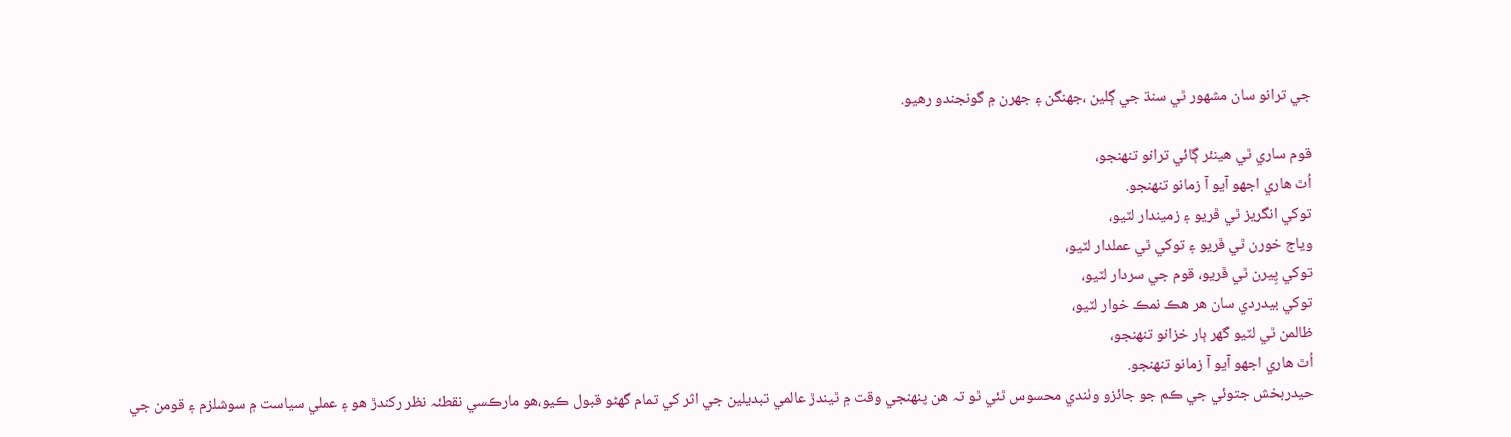جي ترانو سان مشھور ٿي سنڌ جي ڳلين ،جهنگن ۽ جهرن ۾ گونجندو رهيو.

قوم ساري ٿي ھينئر ڳائي ترانو تنھنجو،
اُٿ ھاري اجھو آيو آ زمانو تنھنجو.
توکي انگريز ٿي ڦريو ۽ زميندار لٽيو،
وياج خورن ٿي ڦريو ۽ توکي ٿي عملدار لٽيو،
توکي پِيرن ٿي ڦريو، قوم جي سردار لٽيو،
توکي بيدردي سان ھر ھڪ نمڪ خوار لٽيو،
ظالمن ٿي لٽيو گھر ٻار خزانو تنھنجو،
اُٿ ھاري اجھو آيو آ زمانو تنھنجو.
حيدربخش جتوئي جي ڪم جو جائزو وٺندي محسوس ٿئي ٿو تہ ھن پنھنجي وقت ۾ ٿيندڙ عالمي تبديلين جي اثر کي تمام گھڻو قبول ڪيو،ھو مارڪسي نقطئہ نظر رکندڙ ھو ۽ عملي سياست ۾ سوشلزم ۽ قومن جي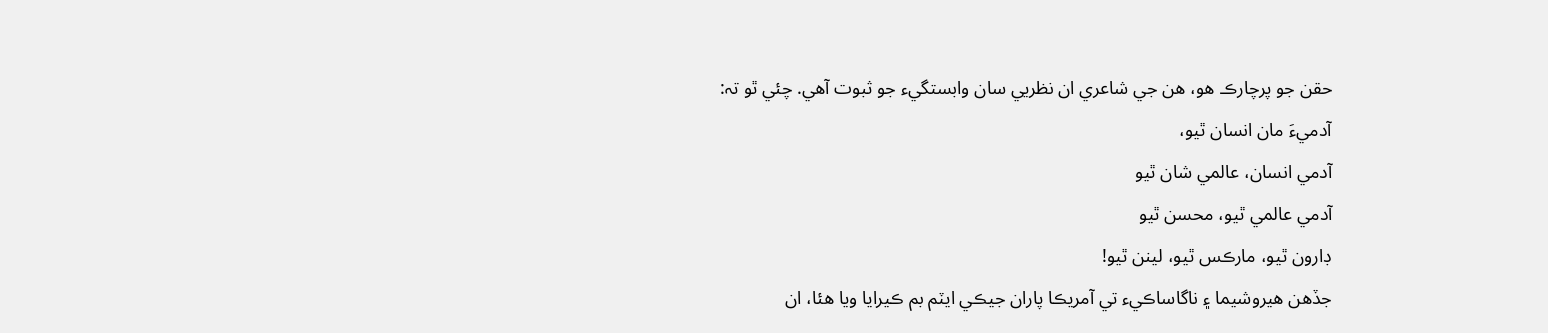حقن جو پرچارڪ ھو، ھن جي شاعري ان نظريي سان وابستگيء جو ثبوت آھي. چئي ٿو تہ:
آدميءَ مان انسان ٿيو،
آدمي انسان، عالمي شان ٿيو
آدمي عالمي ٿيو، محسن ٿيو
ڊارون ٿيو، مارڪس ٿيو، لينن ٿيو!
جڏهن ھيروشيما ۽ ناگاساڪيء تي آمريڪا پاران جيڪي ايٽم بم ڪيرايا ويا ھئا، ان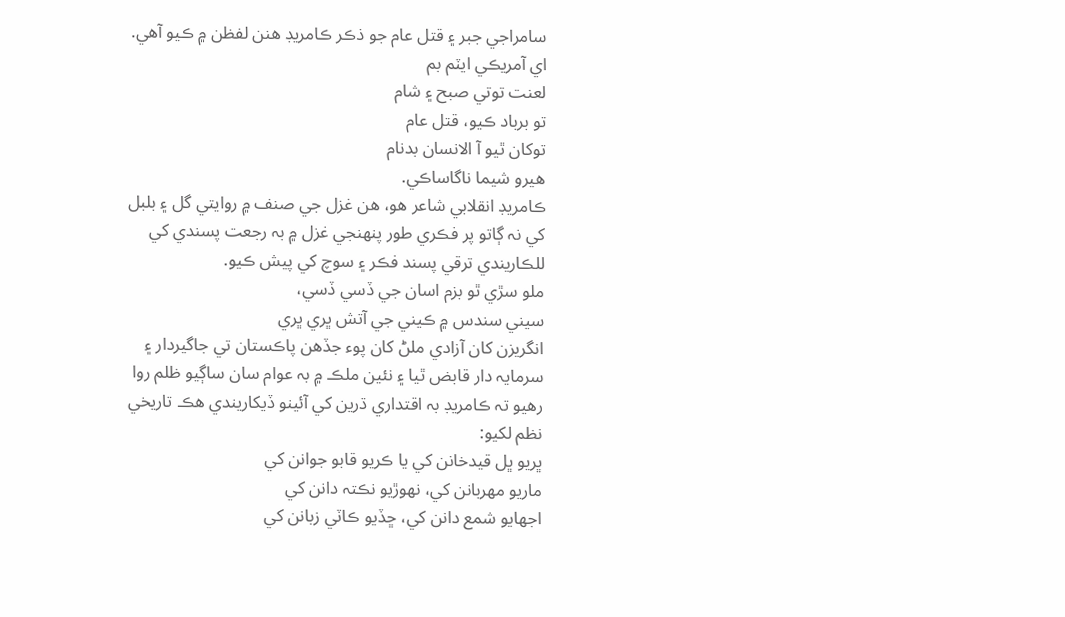سامراجي جبر ۽ قتل عام جو ذڪر ڪامريڊ ھنن لفظن ۾ ڪيو آھي.
اي آمريڪي ايٽم بم
لعنت توتي صبح ۽ شام
تو برباد ڪيو، قتل عام
توکان ٿيو آ الانسان بدنام
ھيرو شيما ناگاساڪي.
ڪامريڊ انقلابي شاعر ھو، ھن غزل جي صنف ۾ روايتي گل ۽ بلبل کي نہ ڳاتو پر فڪري طور پنھنجي غزل ۾ بہ رجعت پسندي کي للڪاريندي ترقي پسند فڪر ۽ سوچ کي پيش ڪيو.
ملو سڙي ٿو بزم اسان جي ڏسي ڏسي،
سيني سندس ۾ ڪيني جي آتش ڀري ڀري
انگريزن کان آزادي ملڻ کان پوء جڏھن پاڪستان تي جاگيردار ۽ سرمايہ دار قابض ٿيا ۽ نئين ملڪ ۾ بہ عوام سان ساڳيو ظلم روا رھيو تہ ڪامريڊ بہ اقتداري ڌرين کي آئينو ڏيکاريندي ھڪ تاريخي نظم لکيو:
ڀريو ڀل قيدخانن کي يا ڪريو قابو جوانن کي
ماريو مھربانن کي، نھوڙيو نڪتہ دانن کي
اجھايو شمع دانن کي، ڇڏيو ڪاٽي زبانن کي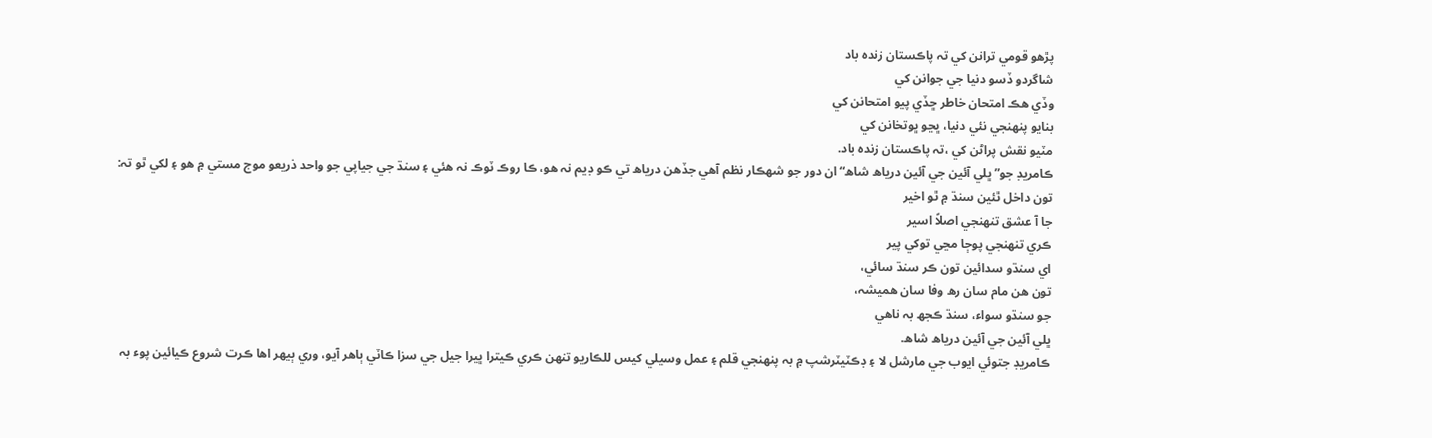پڙھو قومي ترانن کي تہ پاڪستان زندہ باد
شاگردو ڏسو دنيا جي جوانن کي
وڏي ھڪ امتحان خاطر ڇڏي پيو امتحانن کي
بنايو پنھنجي نئي دنيا، ڀڃو ڀوتخانن کي
مٽيو نقش پراڻن کي ،تہ پاڪستان زندہ باد.
ڪامريڊ جو”ڀلي آئين جي آئين درياھ شاھ“ ان دور جو شھڪار نظم آھي جڏھن درياھ تي ڪو ڊيم نہ ھو، ڪا روڪ ٽوڪ نہ ھئي ۽ سنڌ جي جياپي جو واحد ذريعو موج مستي ۾ ھو ۽ لکي ٿو تہ:
تون داخل ٿئين سنڌ ۾ ٿو اخير
جا آ عشق تنھنجي اصلاً اسير
ڪري تنھنجي پوڄا مڃي توکي پير
اي سنڌو سدائين تون ڪر سنڌ سائي،
تون ھن مام سان رھ وفا سان ھميشہ،
جو سنڌو سواء، سنڌ ڪجھ بہ ناھي
ڀلي آئين جي آئين درياھ شاھ.
ڪامريڊ جتوئي ايوب جي مارشل لا ۽ ڊڪٽيٽرشپ ۾ بہ پنھنجي قلم ۽ عمل وسيلي کيس للڪاريو تنھن ڪري ڪيترا ڀيرا جيل جي سزا ڪاٽي ٻاھر آيو، وري ٻيھر اھا ڪرت شروع ڪيائين پوء بہ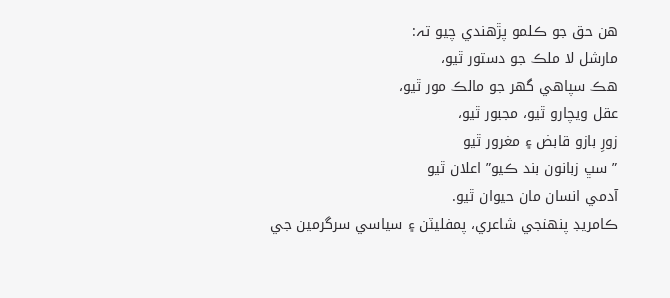ھن حق جو ڪلمو پڙھندي چيو تہ:
مارشل لا ملڪ جو دستور ٿيو،
ھڪ سپاھي گھر جو مالڪ مور ٿيو،
عقل ويچارو ٿيو، مجبور ٿيو،
زورِ بازو قابض ۽ مغرور ٿيو
” سڀ زبانون بند ڪيو” اعلان ٿيو
آدمي انسان مان حيوان ٿيو.
ڪامريڊ پنھنجي شاعري، پمفليٽن ۽ سياسي سرگرمين جي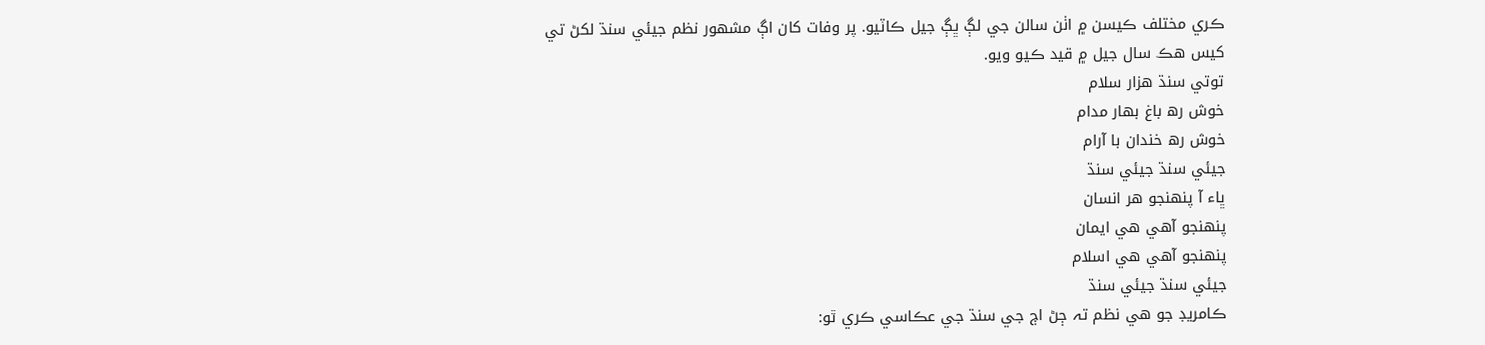ڪري مختلف ڪيسن ۾ اٺن سالن جي لڳ ڀڳ جيل ڪاٽيو. پر وفات کان اڳ مشھور نظم جيئي سنڌ لکڻ تي کيس ھڪ سال جيل ۾ قيد ڪيو ويو.
توتي سنڌ ھزار سلام
خوش رھ باغ بھار مدام
خوش رھ خندان با آرام
جيئي سنڌ جيئي سنڌ
ڀاء آ پنھنجو ھر انسان
پنھنجو آھي ھي ايمان
پنھنجو آھي ھي اسلام
جيئي سنڌ جيئي سنڌ
ڪامريڊ جو ھي نظم تہ ڄڻ اڄ جي سنڌ جي عڪاسي ڪري ٿو: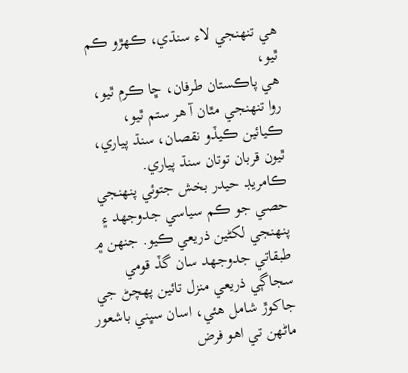ھي تنھنجي لاء سنڌي، ڪھڙو ڪم ٿيو،
ھي پاڪستان طرفان، ڇا ڪرم ٿيو،
روا تنھنجي مٿان آ ھر ستم ٿيو،
ڪيائين ڪيڏو نقصان، سنڌ پياري،
ٿيون قربان توتان سنڌ پياري.
ڪامريڊ حيدر بخش جتوئي پنهنجي حصي جو ڪم سياسي جدوجهد ۽ پنھنجي لکڻين ذريعي ڪيو. جنهن ۾ طبقاتي جدوجهد سان گڏ قومي سجاڳي ذريعي منزل تائين پهچڻ جي جاکوڙ شامل هئي، اسان سڀني باشعور ماڻهن تي اهو فرض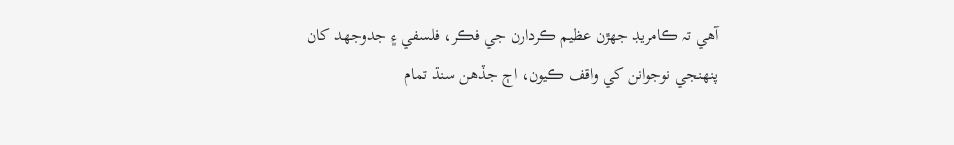آهي تہ ڪامريڊ جهڙن عظيم ڪردارن جي فڪر، فلسفي ۽ جدوجهد کان پنهنجي نوجوانن کي واقف ڪيون، اڄ جڏهن سنڌ تمام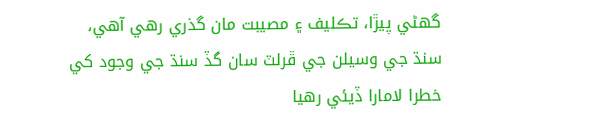گهڻي پيڙا، تڪليف ۽ مصيبت مان گذري رهي آهي، سنڌ جي وسيلن جي ڦرلٽ سان گڏ سنڌ جي وجود کي خطرا لامارا ڏيئي رهيا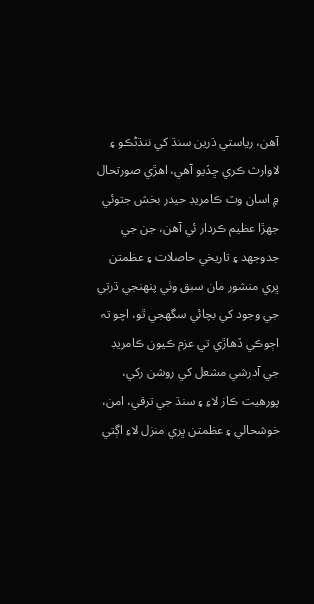آهن، رياستي ڌرين سنڌ کي ننڌڻڪو ۽ لاوارث ڪري ڇڏيو آهي، اهڙي صورتحال ۾ اسان وٽ ڪامريڊ حيدر بخش جتوئي جهڙا عظيم ڪردار ئي آهن، جن جي جدوجهد ۽ تاريخي حاصلات ۽ عظمتن ڀري منشور مان سبق وٺي پنهنجي ڌرتي جي وجود کي بچائي سگهجي ٿو، اچو تہ اڄوڪي ڏهاڙي تي عزم ڪيون ڪامريڊ جي آدرشي مشعل کي روشن رکي، پورھيت ڪاز لاءِ ۽ سنڌ جي ترقي، امن، خوشحالي ۽ عظمتن ڀري منزل لاءِ اڳتي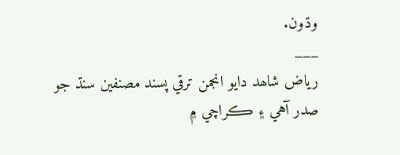وڌون.
___
رياض شاھد دايو انجمن ترقي پسند مصنفين سنڌ جو صدر آهي ۽ ڪراچي ۾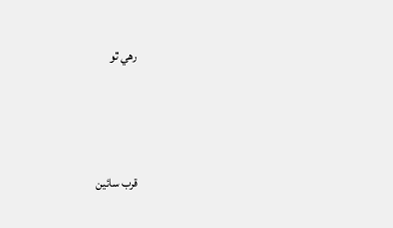رھي ٿو




قرب سائين